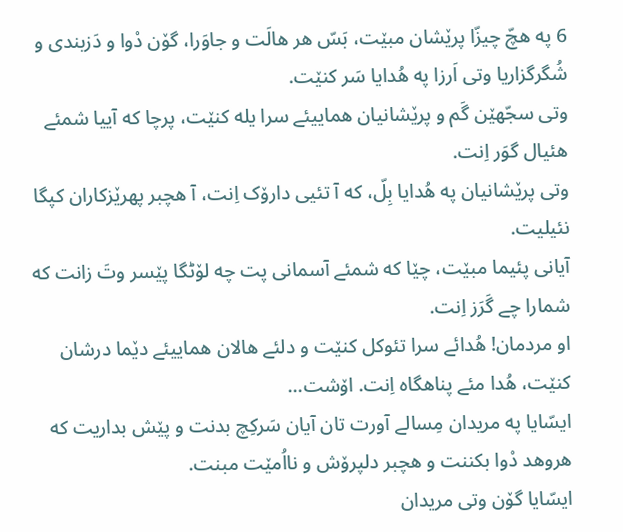6 په هچّ چیزّا پرێشان مبێت، بَسّ هر هالَت و جاوَرا، گۆن دْوا و دَزبندی و شُگرگزاریا وتی اَرزا په هُدایا سَر کنێت.
وتی سجّهێن گَم و پرێشانیان هماییئے سرا یله کنێت، پرچا که آییا شمئے هئیال گوَر اِنت.
وتی پرێشانیان په هُدایا بِلّ، که آ تئیی دارۆک اِنت، آ هچبر پهرێزکاران کپگا نئیلیت.
آیانی پئیما مبێت، چێا که شمئے آسمانی پت چه لۆٹگا پێسر وتَ زانت که شمارا چے گَرَز اِنت.
او مردمان! هُدائے سرا تئوکل کنێت و دلئے هالان هماییئے دێما درشان کنێت، هُدا مئے پناهگاه اِنت. اۆشت...
ایسّایا په مریدان مِسالے آورت تان آیان سَرکِچ بدنت و پێش بداریت که هروهد دْوا بکننت و هچبر دلپرۆش و نااُمێت مبنت.
ایسّایا گۆن وتی مریدان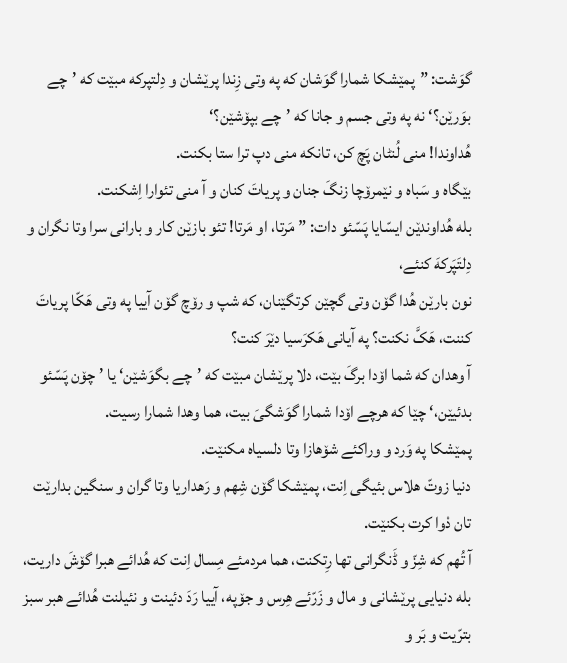گوَشت: ”پمێشکا شمارا گوَشان که په وتی زِندا پرێشان و دِلتپرکه مبێت که ’چے بوَرێن؟‘ نه په وتی جسم و جانا که ’چے بپۆشێن؟‘
هُداوندا! منی لُنٹان پَچ کن، تانکه منی دپ ترا ستا بکنت.
بێگاه و سَباه و نێمرۆچا زنگَ جنان و پریاتَ کنان و آ منی تئوارا اِشکنت.
بله هُداوندێن ایسّایا پَسّئو دات: ”مَرتا، او مَرتا! تئو بازێن کار و بارانی سرا وتا نگران و دِلتَپَرکهَ کنئے،
نون بارێن هُدا گۆن وتی گچێن کرتگێنان، که شپ و رۆچ گۆن آییا په وتی هَکّا پریاتَ کننت، هَکَّ نکنت؟ په آیانی هَکرَسیا دێرَ کنت؟
آ وهدان که شما اۆدا برگَ بێت، دلا پرێشان مبێت که ’چے بگوَشێن‘ یا ’چۆن پَسّئو بدئیێن،‘ چێا که هرچے اۆدا شمارا گوَشگیَ بیت، هما وهدا شمارا رسیت.
پمێشکا په وَرد و وراکئے شۆهازا وتا دلسیاه مکنێت.
دنیا زوتّ هلاس بئیگی اِنت، پمێشکا گۆن شِهم و رَهداریا وتا گران و سنگین بدارێت تان دْوا کرت بکنێت.
آ تُهم که شِزّ و ڈَنگرانی تها رِتکنت، هما مردمئے مِسال اِنت که هُدائے هبرا گۆشَ داریت، بله دنیایی پرێشانی و مال و زَرّئے هِرس و جۆپه، آییا رَدَ دئینت و نئیلنت هُدائے هبر سبز بترّیت و بَر و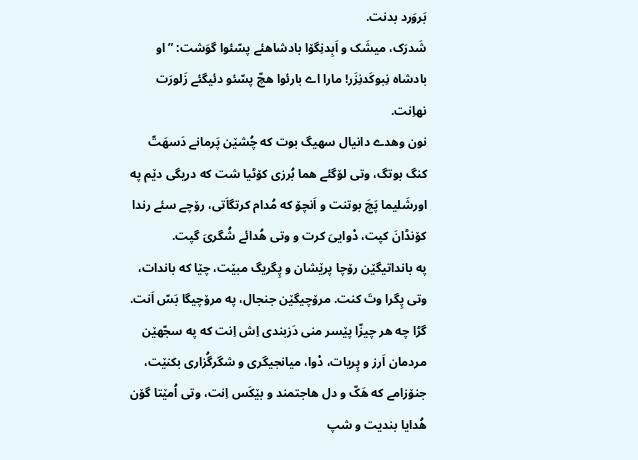بَروَرد بدنت.
شَدرَک، میشَک و اَبِدنِگۆا بادشاهئے پسّئوا گوَشت: ”او بادشاه نِبوکَدنِزَر! مارا اے بارئوا هچّ پسّئو دئیگئے زَلورَت نهاِنت.
نون وهدے دانیال سهیگ بوت که چُشێن پَرمانے دَسهَتّ کنگ بوتگ، وتی لۆگئے هما بُرزی کۆٹیا شت که دریگی دێم په اورشَلیما پَچَ بوتنت و اَنچۆ که مُدام کرتگاَتی، رۆچے سئے رندا کۆنڈانَ کپت، دْواییَ کرت و وتی هُدائے شُگریَ گپت.
په بانداتیگێن رۆچا پرێشان و پِگریگ مبێت، چێا که باندات، وتی پِگرا وتَ کنت. مرۆچیگێن جنجال، په مرۆچیگا بَسّ اَنت.
گڑا چه هر چیزّا پێسر منی دَزبندی اِش اِنت که په سجّهێن مردمان اَرز و پِریات، دْوا، میانجیگری و شگرگُزاری بکنێت،
جنۆزامے که هَکّ و دل هاجتمند و بێکَس اِنت، وتی اُمێتا گۆن هُدایا بندیت و شپ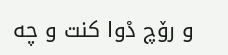و رۆچ دْوا کنت و چه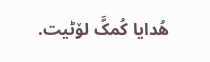هُدایا کُمکَّ لۆٹیت.